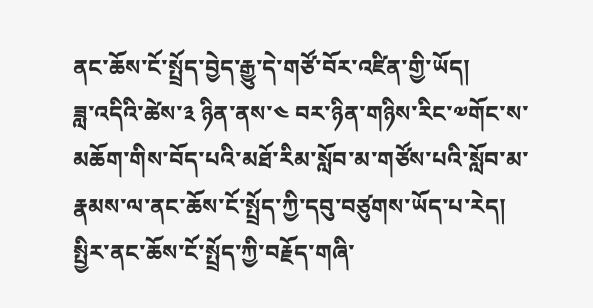ནང་ཆོས་ངོ་སྤྲོད་བྱེད་རྒྱུ་དེ་གཙོ་བོར་འཛིན་གྱི་ཡོད།
ཟླ་འདིའི་ཚེས་༣ ཉིན་ནས་༤ བར་ཉིན་གཉིས་རིང་༧གོང་ས་མཆོག་གིས་བོད་པའི་མཐོ་རིམ་སློབ་མ་གཙོས་པའི་སློབ་མ་རྣམས་ལ་ནང་ཆོས་ངོ་སྤྲོད་ཀྱི་དབུ་བཙུགས་ཡོད་པ་རེད། སྤྱིར་ནང་ཆོས་ངོ་སྤྲོད་ཀྱི་བརྗོད་གཞི་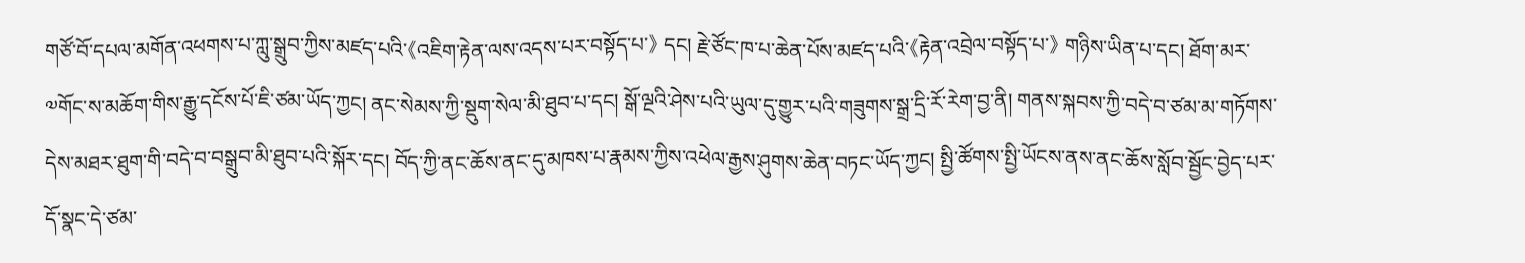གཙོ་བོ་དཔལ་མགོན་འཕགས་པ་ཀླུ་སྒྲུབ་ཀྱིས་མཛད་པའི་《འཇིག་རྟེན་ལས་འདས་པར་བསྟོད་པ་》 དང། རྗེ་ཙོང་ཁ་པ་ཆེན་པོས་མཛད་པའི་《རྟེན་འབྲེལ་བསྟོད་པ་》 གཉིས་ཡིན་པ་དང། ཐོག་མར་༧གོང་ས་མཆོག་གིས་རྒྱུ་དངོས་པོ་ཇི་ཙམ་ཡོད་ཀྱང། ནང་སེམས་ཀྱི་སྡུག་སེལ་མི་ཐུབ་པ་དང། སྒོ་ལྔའི་ཤེས་པའི་ཡུལ་དུ་གྱུར་པའི་གཟུགས་སྒྲ་དྲི་རོ་རེག་བྱ་ནི། གནས་སྐབས་ཀྱི་བདེ་བ་ཙམ་མ་གཏོགས་དེས་མཐར་ཐུག་གི་བདེ་བ་བསྒྲུབ་མི་ཐུབ་པའི་སྐོར་དང། བོད་ཀྱི་ནང་ཆོས་ནང་དུ་མཁས་པ་རྣམས་ཀྱིས་འཕེལ་རྒྱས་ཤུགས་ཆེན་བཏང་ཡོད་ཀྱང། སྤྱི་ཚོགས་སྤྱི་ཡོངས་ནས་ནང་ཆོས་སློབ་སྦྱོང་བྱེད་པར་དོ་སྣང་དེ་ཙམ་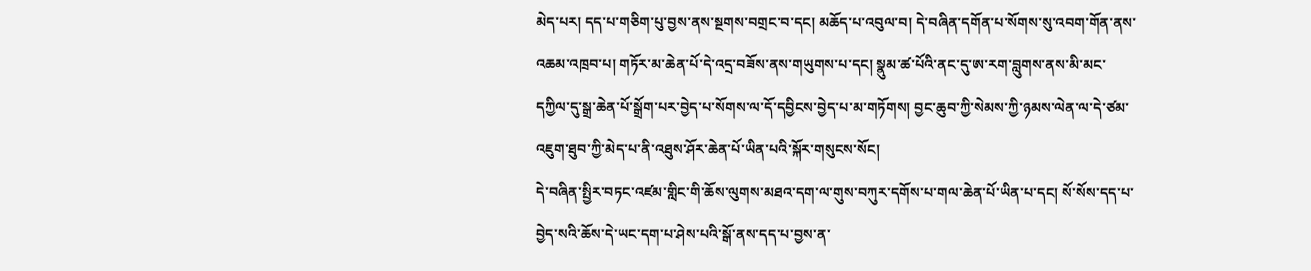མེད་པར། དད་པ་གཅིག་པུ་བྱས་ནས་སྔགས་བགྲང་བ་དང། མཆོད་པ་འབུལ་བ། དེ་བཞིན་དགོན་པ་སོགས་སུ་འབག་གོན་ནས་འཆམ་འཁྲབ་པ། གཏོར་མ་ཆེན་པོ་དེ་འདྲ་བཟོས་ནས་གཡུགས་པ་དང། སྣུམ་ཚ་པོའི་ནང་དུ་ཨ་རག་བླུགས་ནས་མི་མང་དཀྱིལ་དུ་སྒྲ་ཆེན་པོ་སྒྲོག་པར་བྱེད་པ་སོགས་ལ་དོ་དབྱིངས་བྱེད་པ་མ་གཏོགས། བྱང་ཆུབ་ཀྱི་སེམས་ཀྱི་ཉམས་ལེན་ལ་དེ་ཙམ་འཇུག་ཐུབ་ཀྱི་མེད་པ་ནི་འཐུས་ཤོར་ཆེན་པོ་ཡིན་པའི་སྐོར་གསུངས་སོང།
དེ་བཞིན་སྤྱིར་བཏང་འཛམ་གླིང་གི་ཆོས་ལུགས་མཐའ་དག་ལ་གུས་བཀུར་དགོས་པ་གལ་ཆེན་པོ་ཡིན་པ་དང། སོ་སོས་དད་པ་བྱེད་སའི་ཆོས་དེ་ཡང་དག་པ་ཤེས་པའི་སྒོ་ནས་དད་པ་བྱས་ན་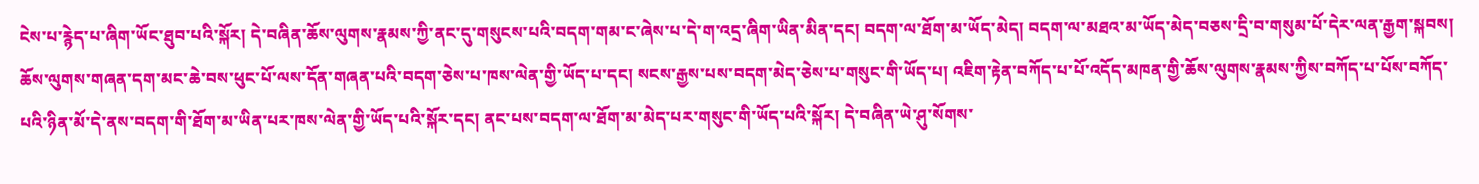ངེས་པ་རྙེད་པ་ཞིག་ཡོང་ཐུབ་པའི་སྐོར། དེ་བཞིན་ཆོས་ལུགས་རྣམས་ཀྱི་ནང་དུ་གསུངས་པའི་བདག་གམ་ང་ཞེས་པ་དེ་ག་འདྲ་ཞིག་ཡིན་མིན་དང། བདག་ལ་ཐོག་མ་ཡོད་མེད། བདག་ལ་མཐའ་མ་ཡོད་མེད་བཅས་དྲི་བ་གསུམ་པོ་དེར་ལན་རྒྱག་སྐབས། ཆོས་ལུགས་གཞན་དག་མང་ཆེ་བས་ཕུང་པོ་ལས་དོན་གཞན་པའི་བདག་ཅེས་པ་ཁས་ལེན་གྱི་ཡོད་པ་དང། སངས་རྒྱས་པས་བདག་མེད་ཅེས་པ་གསུང་གི་ཡོད་པ། འཇིག་རྟེན་བཀོད་པ་པོ་འདོད་མཁན་གྱི་ཆོས་ལུགས་རྣམས་ཀྱིས་བཀོད་པ་པོས་བཀོད་པའི་ཉིན་མོ་དེ་ནས་བདག་གི་ཐོག་མ་ཡིན་པར་ཁས་ལེན་གྱི་ཡོད་པའི་སྐོར་དང། ནང་པས་བདག་ལ་ཐོག་མ་མེད་པར་གསུང་གི་ཡོད་པའི་སྐོར། དེ་བཞིན་ཡེ་ཤུ་སོགས་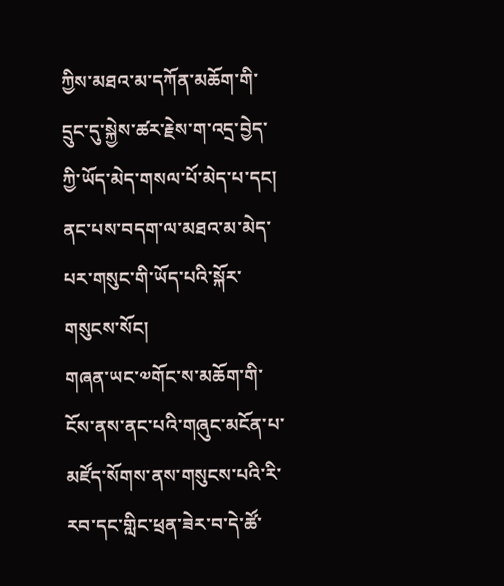ཀྱིས་མཐའ་མ་དཀོན་མཆོག་གི་དྲུང་དུ་སྐྱེས་ཚར་རྗེས་ག་འདྲ་བྱེད་ཀྱི་ཡོད་མེད་གསལ་པོ་མེད་པ་དང། ནང་པས་བདག་ལ་མཐའ་མ་མེད་པར་གསུང་གི་ཡོད་པའི་སྐོར་གསུངས་སོང།
གཞན་ཡང་༧གོང་ས་མཆོག་གི་ངོས་ནས་ནང་པའི་གཞུང་མངོན་པ་མཛོད་སོགས་ནས་གསུངས་པའི་རི་རབ་དང་གླིང་ཕྲན་ཟེར་བ་དེ་ཚོ་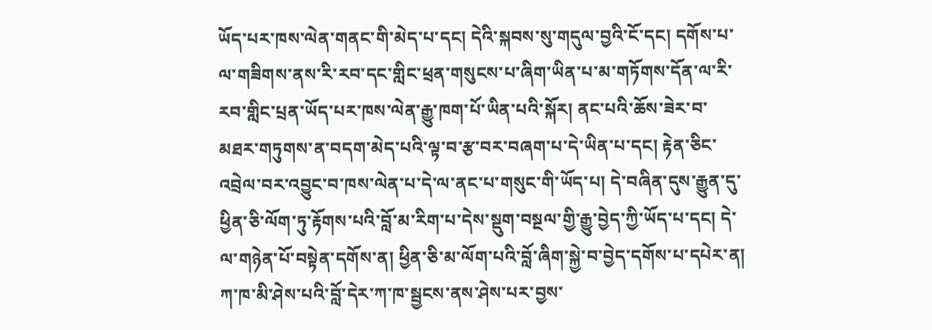ཡོད་པར་ཁས་ལེན་གནང་གི་མེད་པ་དང། དེའི་སྐབས་སུ་གདུལ་བྱའི་ངོ་དང། དགོས་པ་ལ་གཟིགས་ནས་རི་རབ་དང་གླིང་ཕྲན་གསུངས་པ་ཞིག་ཡིན་པ་མ་གཏོགས་དོན་ལ་རི་རབ་གླིང་པྲན་ཡོད་པར་ཁས་ལེན་རྒྱུ་ཁག་པོ་ཡིན་པའི་སྐོར། ནང་པའི་ཆོས་ཟེར་བ་མཐར་གཏུགས་ན་བདག་མེད་པའི་ལྟ་བ་རྩ་བར་བཞག་པ་དེ་ཡིན་པ་དང། རྟེན་ཅིང་འབྲེལ་བར་འབྱུང་བ་ཁས་ལེན་པ་དེ་ལ་ནང་པ་གསུང་གི་ཡོད་པ། དེ་བཞིན་དུས་རྒྱུན་དུ་ཕྱིན་ཅི་ལོག་ཏུ་རྟོགས་པའི་བློ་མ་རིག་པ་དེས་སྡུག་བསྔལ་གྱི་རྒྱུ་བྱེད་ཀྱི་ཡོད་པ་དང། དེ་ལ་གཉེན་པོ་བསྟེན་དགོས་ན། ཕྱིན་ཅི་མ་ལོག་པའི་བློ་ཞིག་སྐྱེ་བ་བྱེད་དགོས་པ་དཔེར་ན། ཀ་ཁ་མི་ཤེས་པའི་བློ་དེར་ཀ་ཁ་སྦྱངས་ནས་ཤེས་པར་བྱས་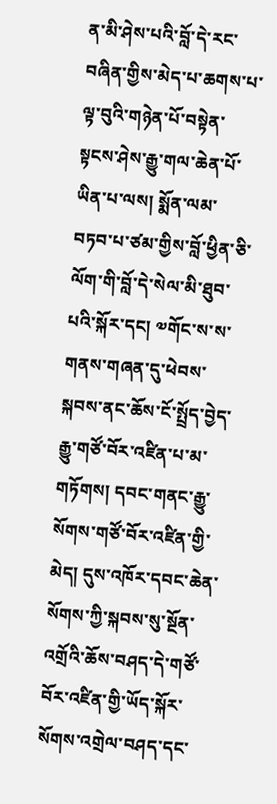ན་མི་ཤེས་པའི་བློ་དེ་རང་བཞིན་གྱིས་མེད་པ་ཆགས་པ་ལྟ་བུའི་གཉེན་པོ་བསྟེན་སྟངས་ཤེས་རྒྱུ་གལ་ཆེན་པོ་ཡིན་པ་ལས། སྨོན་ལམ་བཏབ་པ་ཙམ་གྱིས་བློ་ཕྱིན་ཅི་ལོག་གི་བློ་དེ་སེལ་མི་ཐུབ་པའི་སྐོར་དང། ༧གོང་ས་ས་གནས་གཞན་དུ་ཕེབས་སྐབས་ནང་ཆོས་ངོ་སྤྲོད་བྱེད་རྒྱུ་གཙོ་བོར་འཛིན་པ་མ་གཏོགས། དབང་གནང་རྒྱུ་སོགས་གཙོ་བོར་འཛིན་གྱི་མེད། དུས་འཁོར་དབང་ཆེན་སོགས་ཀྱི་སྐབས་སུ་སྔོན་འགྲོའི་ཆོས་བཤད་དེ་གཙོ་བོར་འཛིན་གྱི་ཡོད་སྐོར་སོགས་འགྲེལ་བཤད་དང་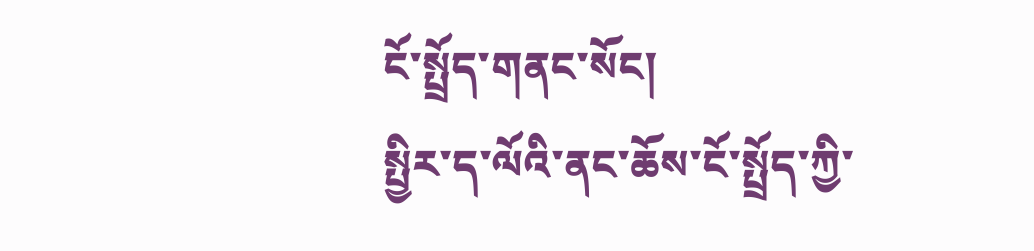ངོ་སྤྲོད་གནང་སོང།
སྤྱིར་ད་ལོའི་ནང་ཆོས་ངོ་སྤྲོད་ཀྱི་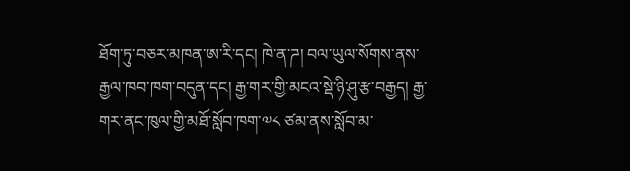ཐོག་ཏུ་བཅར་མཁན་ཨ་རི་དང། ཁེ་ན་ཌ། བལ་ཡུལ་སོགས་ནས་རྒྱལ་ཁབ་ཁག་བདུན་དང། རྒྱ་གར་གྱི་མངའ་སྡེ་ཉི་ཤུ་རྩ་བརྒྱད། རྒྱ་གར་ནང་ཁུལ་གྱི་མཐོ་སློབ་ཁག་༧༨ ཙམ་ནས་སློབ་མ་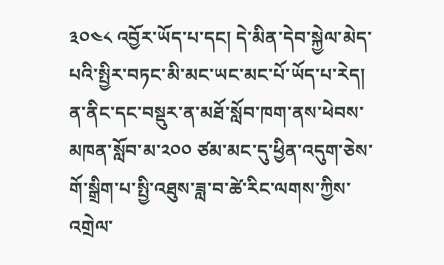༣༠༤༨ འབྱོར་ཡོད་པ་དང། དེ་མིན་དེབ་སྐྱེལ་མེད་པའི་སྤྱིར་བཏང་མི་མང་ཡང་མང་པོ་ཡོད་པ་རེད། ན་ནིང་དང་བསྡུར་ན་མཐོ་སློབ་ཁག་ནས་ཕེབས་མཁན་སློབ་མ་༢༠༠ ཙམ་མང་དུ་ཕྱིན་འདུག་ཅེས་གོ་སྒྲིག་པ་སྤྱི་འཐུས་ཟླ་བ་ཚེ་རིང་ལགས་ཀྱིས་འགྲེལ་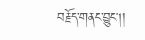བརྗོད་གནང་བྱུང།།